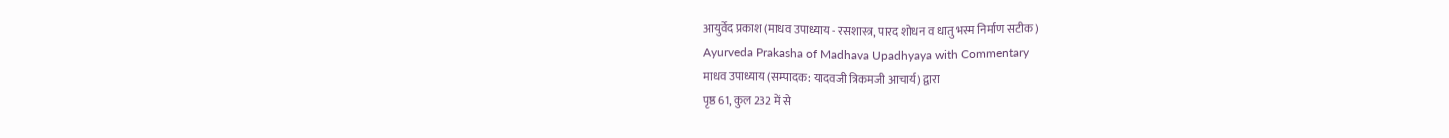आयुर्वेद प्रकाश (माधव उपाध्याय - रसशास्त्र, पारद शोधन व धातु भस्म निर्माण सटीक)
Ayurveda Prakasha of Madhava Upadhyaya with Commentary
माधव उपाध्याय (सम्पादक: यादवजी त्रिकमजी आचार्य) द्वारा
पृष्ठ 61, कुल 232 में से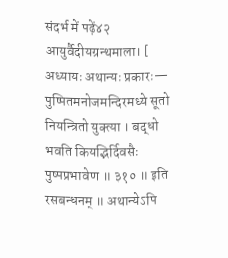संदर्भ में पढ़ें४२ आयुर्वैदीयग्रन्थमाला। [ अध्यायः अथान्यः प्रकारः— पुष्पितमनोजमन्दिरमध्ये सूतो नियन्त्रितो युक्त्या । बद्धो भवति कियद्भिर्दिवसैः पुष्पप्रभावेण ॥ ३१० ॥ इति रसबन्धनम् ॥ अथान्येऽपि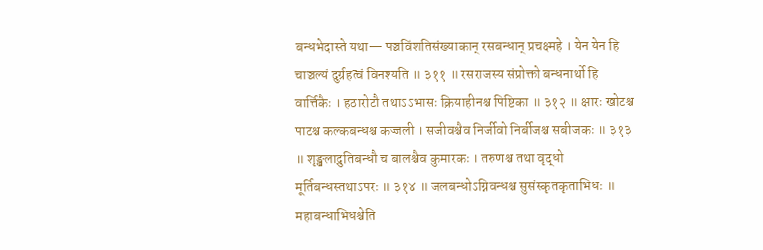बन्धभेदास्ते यथा— पञ्चविंशतिसंख्याकान् रसबन्धान् प्रचक्ष्महे । येन येन हि चाञ्चल्यं दुर्ग्रहत्वं विनश्यति ॥ ३११ ॥ रसराजस्य संप्रोक्तो बन्धनार्थो हि वार्त्तिकैः । हठारोटौ तथाऽऽभासः क्रियाहीनश्च पिष्टिका ॥ ३१२ ॥ क्षारः खोटश्च पाटश्च कल्कबन्धश्च कज्जली । सजीवश्चैव निर्जीवो निर्बीजश्च सबीजकः ॥ ३१३ ॥ शृङ्खलाद्रुतिबन्धौ च बालश्चैव कुमारकः । तरुणश्च तथा वृद्धो मूर्तिबन्धस्तथाऽपरः ॥ ३१४ ॥ जलबन्धोऽग्निवन्धश्च सुसंस्कृतकृताभिधः ॥ महाबन्धाभिधश्चेति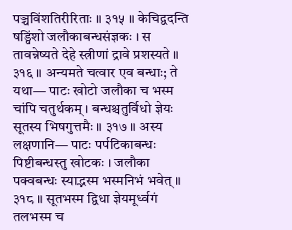पञ्चविंशतिरीरिताः ॥ ३१५ ॥ केचिद्वदन्ति षड्विंशो जलौकाबन्धसंज्ञकः । स तावन्नेष्यते देहे स्त्रीणां द्रावे प्रशस्यते ॥ ३१६ ॥ अन्यमते चत्वार एव बन्धाः; ते यथा— पाटः खोटो जलौका च भस्म चांपि चतुर्थकम् । बन्धश्चतुर्विधो ज्ञेयः सूतस्य भिषगुत्तमैः ॥ ३१७ ॥ अस्य लक्षणानि— पाटः पर्पटिकाबन्धः पिष्टीबन्धस्तु खोटकः । जलौका पक्वबन्धः स्याद्भस्म भस्मनिभं भवेत् ॥ ३१८ ॥ सूतभस्म द्विधा ज्ञेयमूर्ध्वगं तलभस्म च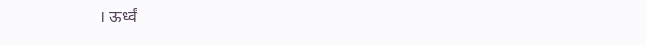। ऊर्ध्वं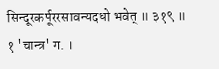सिन्दूरकर्पूररसावन्यदधो भवेत् ॥ ३१९ ॥ १ 'चान्त्र' ग. ।